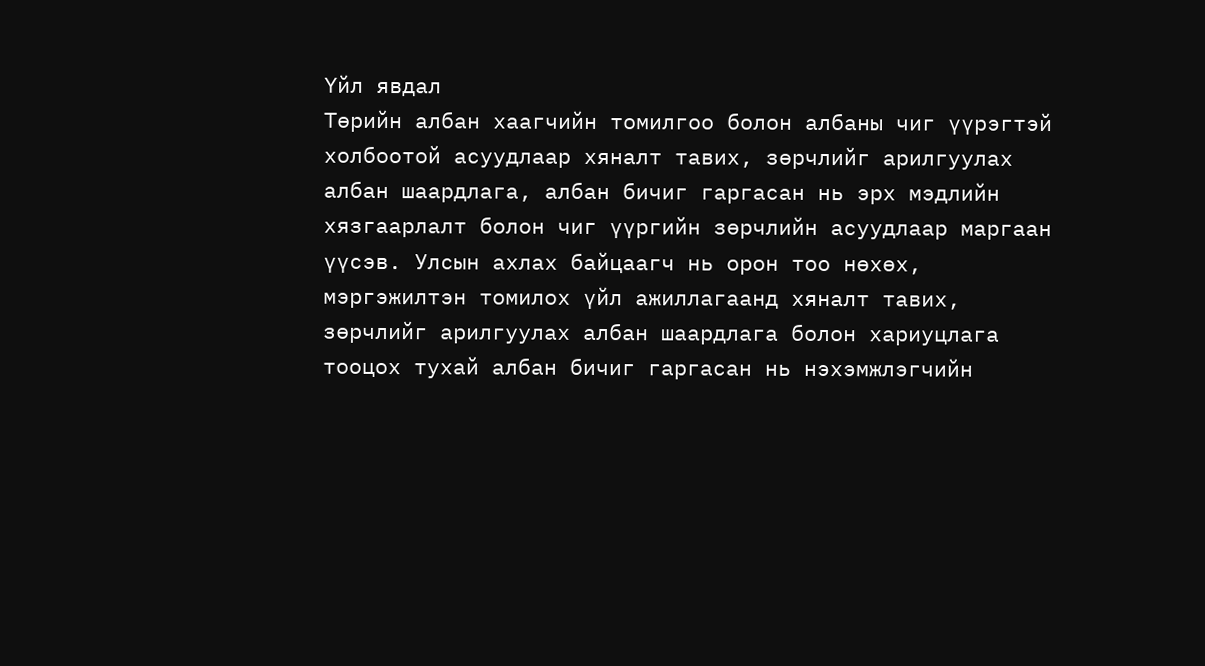Үйл явдал
Төрийн албан хаагчийн томилгоо болон албаны чиг үүрэгтэй холбоотой асуудлаар хяналт тавих, зөрчлийг арилгуулах албан шаардлага, албан бичиг гаргасан нь эрх мэдлийн хязгаарлалт болон чиг үүргийн зөрчлийн асуудлаар маргаан үүсэв. Улсын ахлах байцаагч нь орон тоо нөхөх, мэргэжилтэн томилох үйл ажиллагаанд хяналт тавих, зөрчлийг арилгуулах албан шаардлага болон хариуцлага тооцох тухай албан бичиг гаргасан нь нэхэмжлэгчийн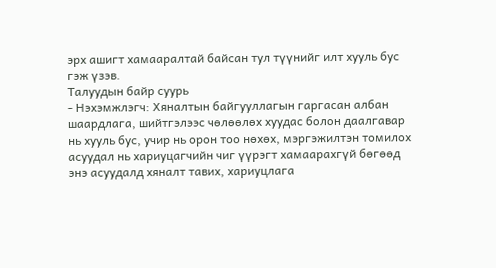эрх ашигт хамааралтай байсан тул түүнийг илт хууль бус гэж үзэв.
Талуудын байр суурь
- Нэхэмжлэгч: Хяналтын байгууллагын гаргасан албан шаардлага, шийтгэлээс чөлөөлөх хуудас болон даалгавар нь хууль бус, учир нь орон тоо нөхөх, мэргэжилтэн томилох асуудал нь хариуцагчийн чиг үүрэгт хамаарахгүй бөгөөд энэ асуудалд хяналт тавих, хариуцлага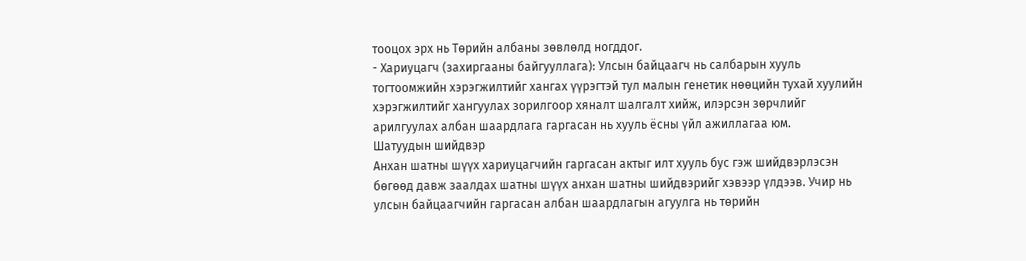тооцох эрх нь Төрийн албаны зөвлөлд ногддог.
- Хариуцагч (захиргааны байгууллага): Улсын байцаагч нь салбарын хууль тогтоомжийн хэрэгжилтийг хангах үүрэгтэй тул малын генетик нөөцийн тухай хуулийн хэрэгжилтийг хангуулах зорилгоор хяналт шалгалт хийж, илэрсэн зөрчлийг арилгуулах албан шаардлага гаргасан нь хууль ёсны үйл ажиллагаа юм.
Шатуудын шийдвэр
Анхан шатны шүүх хариуцагчийн гаргасан актыг илт хууль бус гэж шийдвэрлэсэн бөгөөд давж заалдах шатны шүүх анхан шатны шийдвэрийг хэвээр үлдээв. Учир нь улсын байцаагчийн гаргасан албан шаардлагын агуулга нь төрийн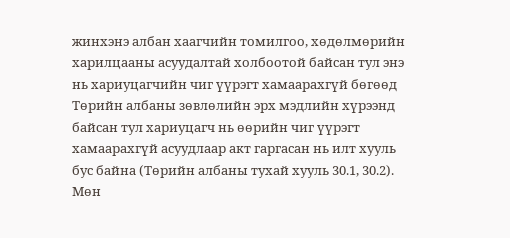жинхэнэ албан хаагчийн томилгоо, хөдөлмөрийн харилцааны асуудалтай холбоотой байсан тул энэ нь хариуцагчийн чиг үүрэгт хамаарахгүй бөгөөд Төрийн албаны зөвлөлийн эрх мэдлийн хүрээнд байсан тул хариуцагч нь өөрийн чиг үүрэгт хамаарахгүй асуудлаар акт гаргасан нь илт хууль бус байна (Төрийн албаны тухай хууль 30.1, 30.2). Мөн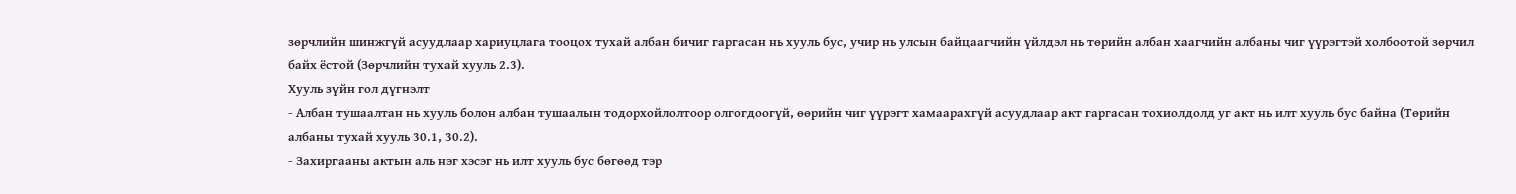зөрчлийн шинжгүй асуудлаар хариуцлага тооцох тухай албан бичиг гаргасан нь хууль бус, учир нь улсын байцаагчийн үйлдэл нь төрийн албан хаагчийн албаны чиг үүрэгтэй холбоотой зөрчил байх ёстой (Зөрчлийн тухай хууль 2.3).
Хууль зүйн гол дүгнэлт
- Албан тушаалтан нь хууль болон албан тушаалын тодорхойлолтоор олгогдоогүй, өөрийн чиг үүрэгт хамаарахгүй асуудлаар акт гаргасан тохиолдолд уг акт нь илт хууль бус байна (Төрийн албаны тухай хууль 30.1, 30.2).
- Захиргааны актын аль нэг хэсэг нь илт хууль бус бөгөөд тэр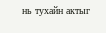нь тухайн актыг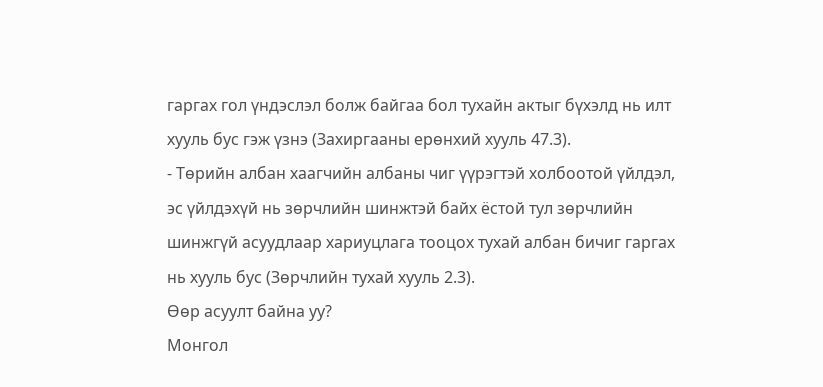гаргах гол үндэслэл болж байгаа бол тухайн актыг бүхэлд нь илт хууль бус гэж үзнэ (Захиргааны ерөнхий хууль 47.3).
- Төрийн албан хаагчийн албаны чиг үүрэгтэй холбоотой үйлдэл, эс үйлдэхүй нь зөрчлийн шинжтэй байх ёстой тул зөрчлийн шинжгүй асуудлаар хариуцлага тооцох тухай албан бичиг гаргах нь хууль бус (Зөрчлийн тухай хууль 2.3).
Өөр асуулт байна уу?
Монгол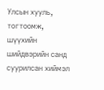Улсын хууль, тогтоомж, шүүхийн шийдвэрийн санд суурилсан хиймэл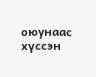оюунаас хүссэн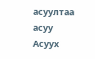асуултаа асуу
Асуух